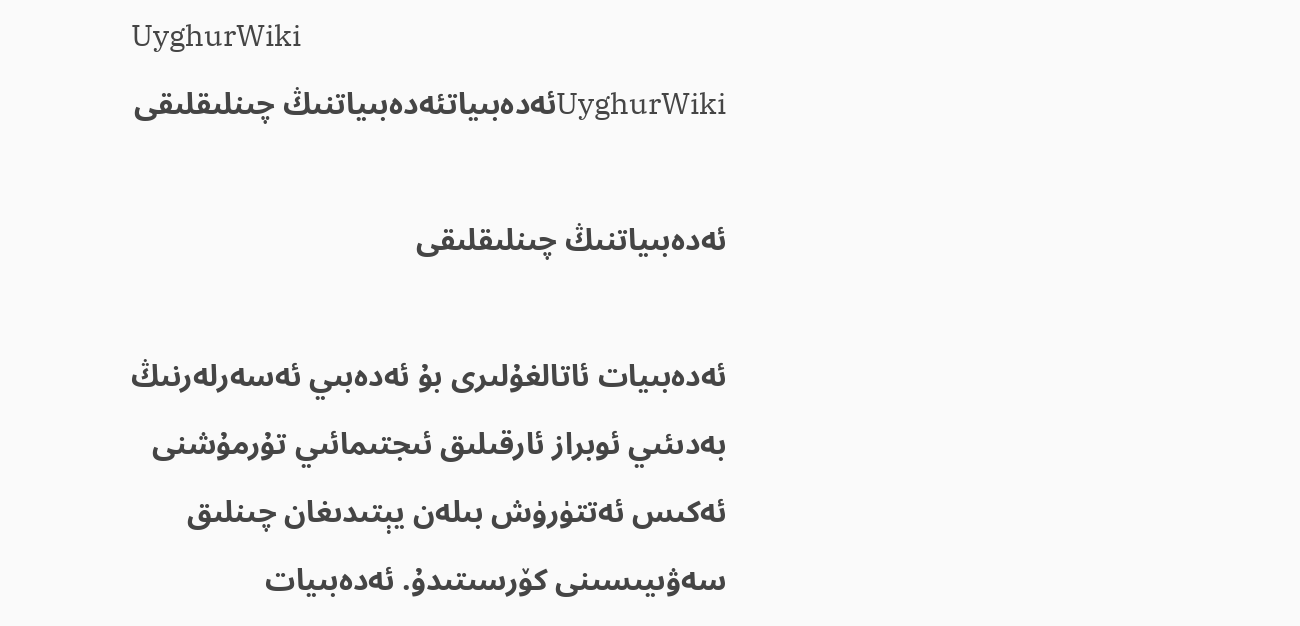UyghurWiki
UyghurWikiئەدەبىياتئەدەبىياتنىڭ چىنلىقلىقى

ئەدەبىياتنىڭ چىنلىقلىقى

ئەدەبىيات ئاتالغۇلىرى بۇ ئەدەبىي ئەسەرلەرنىڭ بەدىئىي ئوبراز ئارقىلىق ئىجتىمائىي تۇرمۇشنى ئەكىس ئەتتۈرۈش بىلەن يېتىدىغان چىنلىق سەۋىيىسىنى كۆرسىتىدۇ. ئەدەبىيات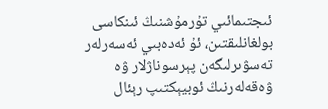ئىجتىمائىي تۇرمۇشنىڭ ئىنكاسى بولغانلىقتىن، ئۇ ئەدەبىي ئەسەرلەر تەسۋىرلىگەن پېرسوناژلار ۋە ۋەقەلەرنىڭ ئوبيېكتىپ رېئال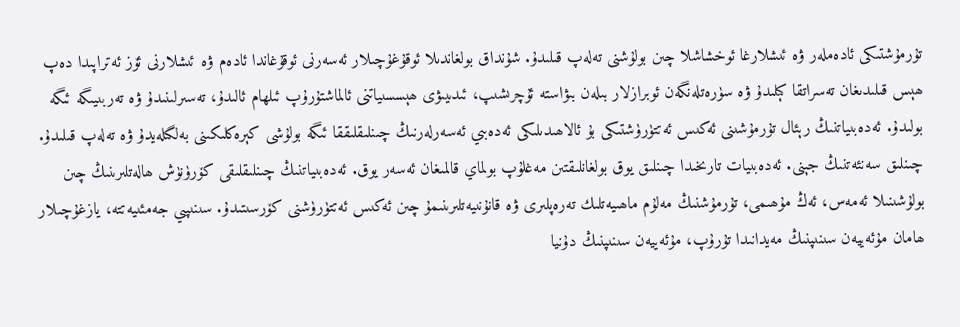تۇرمۇشتىكى ئادەملەر ۋە ئىشلارغا ئوخشاشلا چىن بولۇشنى تەلەپ قىلىدۇ. شۇنداق بولغاندىلا ئوقۇغۇچىلار ئەسەرنى ئوقۇغاندا ئادەم ۋە ئىشلارنى ئۆز ئەتراپىدا دەپ ھېس قىلىدىغان تەسراتقا كېلىدۇ ۋە سۈرەتلەنگەن ئوبرازلار بىلەن بىۋاستە ئۇچرىشىپ، ئىدىيىۋى ھېسسىياتنى ئالماشتۇرۇپ ئىلھام ئالىدۇ، تەسىرلىنىدۇ ۋە تەربىيىگە ئىگە بولىدۇ. ئەدەبىياتنىڭ رېئال تۇرمۇشىنى ئەكىس ئەتتۈرۈشتىكى بۇ ئالاھىدىلىكى ئەدەبىي ئەسەرلەرنىڭ چىنلىقلىققا ئىگە بولۇشى كېرەكلىكىنى بەلگىلەيدۇ ۋە تەلەپ قىلىدۇ. چىنلىق سەنئەتنىڭ جېنى. ئەدەبىيات تارىخىدا چىنلىق يوق بولغانلىقتىن مەغلۇپ بولماي قالمىغان ئەسەر يوق. ئەدەبىياتنىڭ چىنلىقلىقى كۆرۈنۈش ھالەتلىرىنىڭ چىن بولۇشىنىلا ئەمەس، ئەڭ مۇھىمى، تۇرمۇشنىڭ مەلۇم ماھىيەتلىك تەرەپلىرى ۋە قانۇنىيەتلىرىنىمۇ چىن ئەكىس ئەتتۈرۈشنى كۆرسىتىدۇ. سىنىپىي جەمئىيەتتە، يازغۇچىلار ھامان مۇئەييەن سىنىپنىڭ مەيدانىدا تۇرۇپ، مۇئەييەن سىنىپنىڭ دۇنيا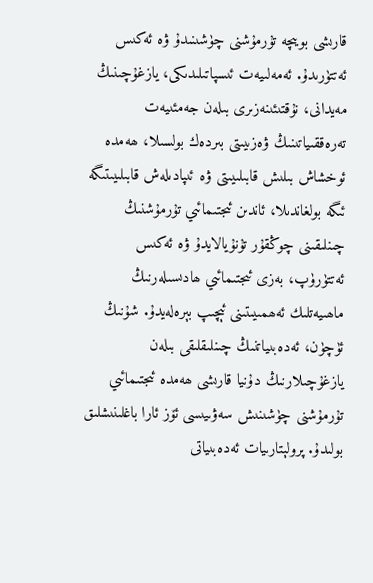قارىشى بويىچە تۇرمۇشنى چۈشىنىدۇ ۋە ئەكىس ئەتتۈرىدۇ. ئەمەلىيەت ئىسپاتىلىدىكى، يازغۇچىنىڭ مەيدانى، نۇقتىئىنەزىرى بىلەن جەمئىيەت تەرەققىياتىنىڭ ۋەزىيىتى بىردەك بولسىلا، ھەمدە ئوخشاش بىلىش قابىلىيىتى ۋە ئىپادىلەش قابىلىيىتىگە ئىگە بولغاندىلا، ئاندىن ئىجتىمائىي تۇرمۇشنىڭ چىنلىقىنى چوڭقۇر تۇنۇيالايدۇ ۋە ئەكىس ئەتتۈرۈپ، بەزى ئىجتىمائىي ھادىسىلەرنىڭ ماھىيەتلىك ئەھمىيىتىنى ئېچىپ بېرەلەيدۇ. شۇنىڭ ئۈچۈن، ئەدەبىياتنىڭ چىنلىقلىقى بىلەن يازغۇچىلارنىڭ دۇنيا قارىشى ھەمدە ئىجتىمائىي تۇرمۇشنى چۈشىنىش سەۋىيىسى ئۆز ئارا باغلىنىشلىق بولىدۇ. پرولېتارىيات ئەدەبىياتى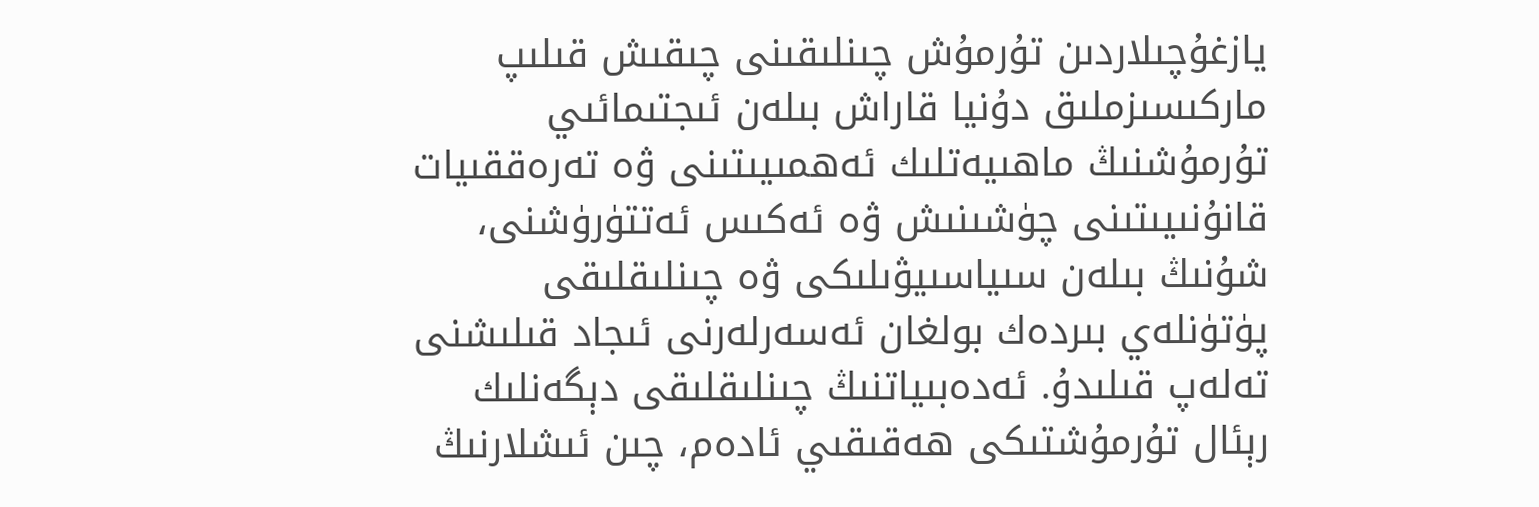يازغۇچىلاردىن تۇرمۇش چىنلىقىنى چىقىش قىلىپ ماركىسىزملىق دۇنيا قاراش بىلەن ئىجتىمائىي تۇرمۇشنىڭ ماھىيەتلىك ئەھمىيىتىنى ۋە تەرەققىيات قانۇنىيىتىنى چۈشىنىش ۋە ئەكىس ئەتتۈرۈشنى، شۇنىڭ بىلەن سىياسىيۋىلىكى ۋە چىنلىقلىقى پۈتۈنلەي بىردەك بولغان ئەسەرلەرنى ئىجاد قىلىشنى تەلەپ قىلىدۇ. ئەدەبىياتنىڭ چىنلىقلىقى دېگەنلىك رېئال تۇرمۇشتىكى ھەقىقىي ئادەم، چىن ئىشلارنىڭ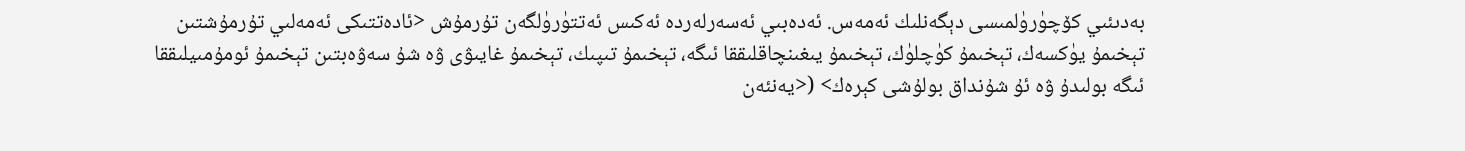بەدىئىي كۆچۈرۈلمىسى دېگەنلىك ئەمەس. ئەدەبىي ئەسەرلەردە ئەكىس ئەتتۈرۈلگەن تۇرمۇش <ئادەتتىكى ئەمەلىي تۇرمۇشتىن تېخىمۇ يۈكسەك، تېخىمۇ كۈچلۈك، تېخىمۇ يىغىنچاقلىققا ئىگە، تېخىمۇ تىپىك، تېخىمۇ غايىۋى ۋە شۇ سەۋەبتىن تېخىمۇ ئومۇمىيلىققا ئىگە بولىدۇ ۋە ئۇ شۇنداق بولۇشى كېرەك> (<يەنئەن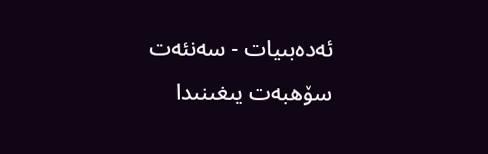ئەدەبىيات - سەنئەت سۆھبەت يىغىنىدا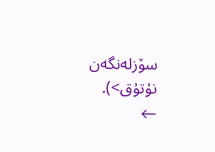سۆزلەنگەن نۇتۇق>).
←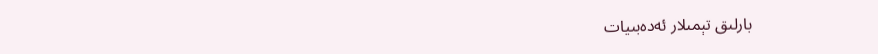بارلىق تېمىلار ئەدەبىيات